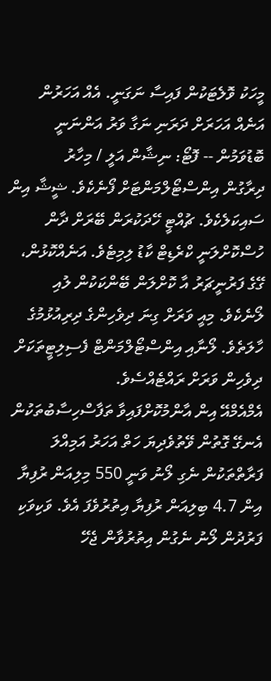މީހަކު ވޮލެޓަކުން ފައިސާ ނަގަނީ. އެއް އަހަރުން އަނެއް އަހަރަށް ދަރަނި ނަގާ ވަރު އަންނަނީ ބޮޑުވަމުން -- ފޮޓޯ: ނިޝާން އަލީ / މިހާރު
ދިރާގުން އިންސްޓޯލްމަންޓަށް ފޯނެކެވެ. ޝީޝާ އިން ސައިކަލެކެވެ. ޗުއްޓީ ހޭދަކުރަން ބޭރަށް ދާން ހުސްކޮށްލަނީ ކްރެޑިޓް ކާޑު ލިމިޓެވެ. އަނެއްކޮޅުން، ގޭގެ ފަރުނީޗަރު އާ ކޮށްލަން ބޭންކަކުން ލުއި ލޯނެކެވެ. މިއީ ވަރަށް ގިނަ ދިވެހިންގެ ދިރިއުޅުމުގެ ހާލަތެވެ. ލޯނާއި އިންސްޓޯލްމަންޓް ފެސިލިޓީތަކަށް ދިވެހިން ވަރަށް ރައްޓެއްސެވެ.
އެމްއެމްއޭ އިން އާންމުކޮށްފައިވާ ތަފާސްހިސާބުތަކުން އެނގޭ ގޮތުން ވޭތުވެދިޔަ ހަތް އަހަރު އަމިއްލަ ފަރާތްތަކުން ނެގި ލޯނު ވަނީ 550 މިލިއަން ރުފިޔާ އިން 4.7 ބިލިއަން ރުފިޔާ އިތުރުވެފަ އެވެ. ވަކިވަކި ފަރުދުން ލޯނު ނެގުން އިތުރުވާން ޖެހޭ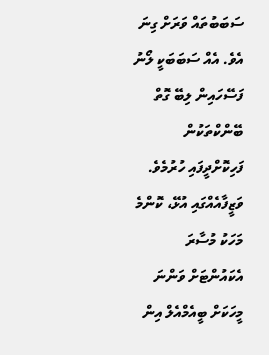ސަބަބުތައް ވަރަށް ގިނަ އެވެ. އެއް ސަބަބަކީ ލޯނު ފަސޭހައިން ލިބޭ ގޮތް ބޭންކްތަކުން ފަހިކޮށްދީފައި ހުރުމެވެ. ވަޒީފާއެއްގައި އުޅޭ، ކޮންމެ މަހަކު މުސާރަ އެކައުންޓަށް ވަންނަ މީހަކަށް ބީއެމްއެލް އިން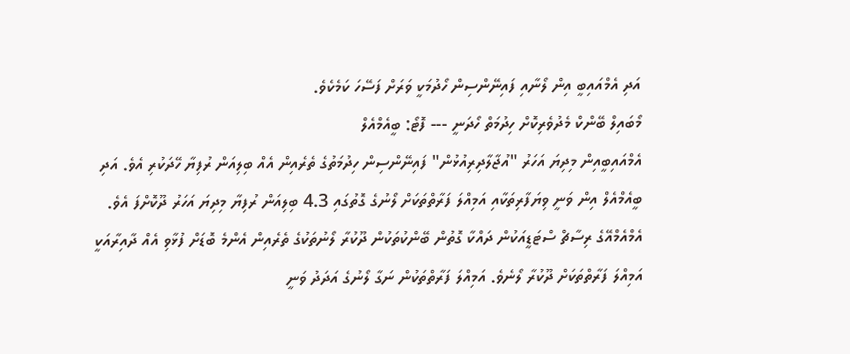އަދި އެމްއައިބީ އިން ލޯނާއި ފައިނޭންސިން ހޯދުމަކީ ވަރަށް ފަސޭހަ ކަމެކެވެ.
މޯބައިލް ބޭންކް މެދުވެރިކޮށް ހިދުމަތް ހޯދަނީ --- ފޮޓޯ: ބީއެމްއެލް
އެމްއައިބީއިން މިދިޔަ އަހަރު "އުޖާލާދިރިއުޅުން" ފައިނޭންސިން ހިދުމަތުގެ ތެރެއިން އެއް ބިލިއަން ރުފިޔާ ހޭދަކުރި އެވެ. އަދި ބީއެމްއެލް އިން ވަނީ ވިޔަފާރިތަކާއި އަމިއްލަ ފަރާތްތަކަށް ލޯނުގެ ގޮތުގައި 4.3 ބިލިއަން ރުފިޔާ މިދިޔަ އަހަރު ދޫކޮށްފަ އެވެ.
އެމްއެމްއޭގެ ރިސާޗް ސްޓަޑީއަކުން ދައްކާ ގޮތުން ބޭންކުތަކުން ދޫކުރާ ލޯނުތަކުގެ ތެރެއިން އެންމެ ބޮޑަށް ފުޅާވި އެއް ދާއިރާއަކީ އަމިއްލަ ފަރާތްތަކަށް ދޫކުރާ ލޯނެވެ. އަމިއްލަ ފަރާތްތަކުން ނަގާ ލޯނުގެ އަދަދު ވަނީ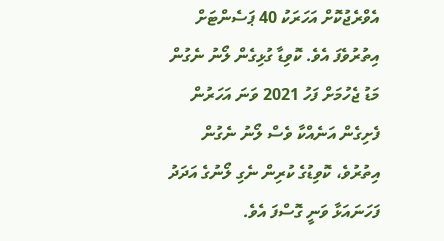އެވްރެޖުކޮށް އަހަރަކު 40 ޕަސެންޓަށް އިތުރުވެފަ އެވެ. ކޮވިޑާ ގުޅިގެން ލޯނު ނެގުން މަޑު ޖެހުމަށް ފަހު 2021 ވަނަ އަހަރުން ފެށިގެން އަނެއްކާ ވެސް ލޯނު ނެގުން އިތުރުވެ، ކޮވިޑުގެ ކުރިން ނެގި ލޯނުގެ އަދަދު ފަހަނައަޅާ ވަނީ ގޮސްފަ އެވެ.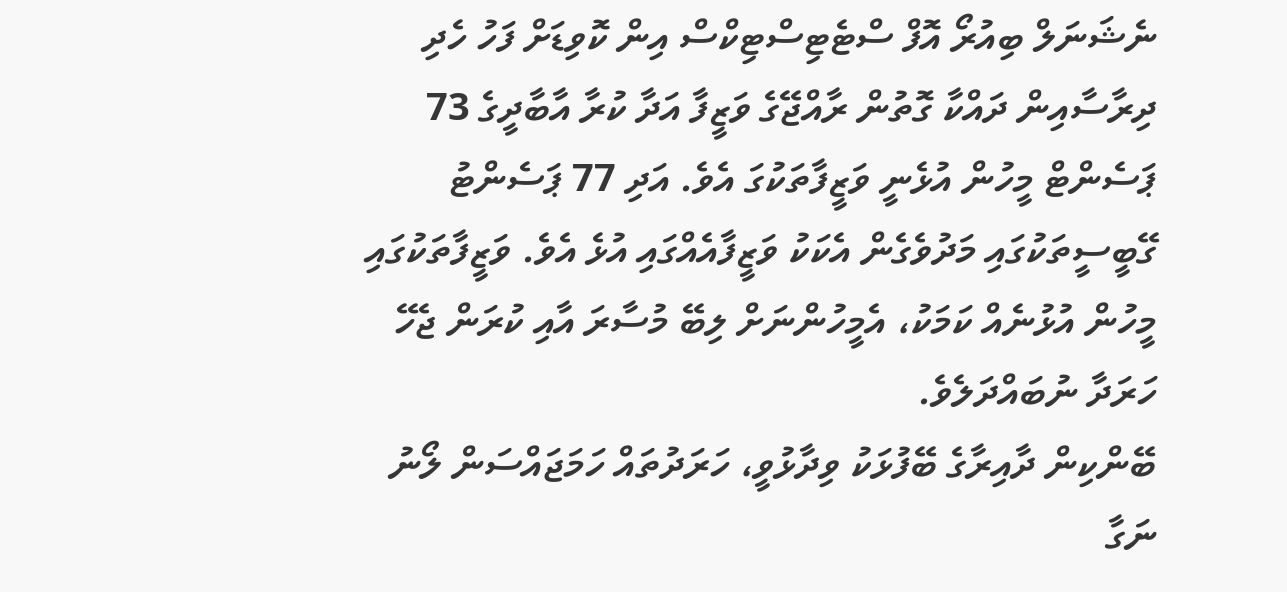ނެޝަނަލް ބިއުރޯ އޮފް ސްޓެޓިސްޓިކްސް އިން ކޮވިޑަށް ފަހު ހެދި ދިރާސާއިން ދައްކާ ގޮތުން ރާއްޖޭގެ ވަޒީފާ އަދާ ކުރާ އާބާދީގެ 73 ޕަސެންޓް މީހުން އުޅެނީ ވަޒީފާތަކުގަ އެވެ. އަދި 77 ޕަސެންޓު ގޭބީސީތަކުގައި މަދުވެގެން އެކަކު ވަޒީފާއެއްގައި އުޅެ އެވެ. ވަޒީފާތަކުގައި މީހުން އުޅުނެއް ކަމަކު، އެމީހުންނަށް ލިބޭ މުސާރަ އާއި ކުރަން ޖެހޭ ހަރަދާ ނުބައްދަލެވެ.
ބޭންކިން ދާއިރާގެ ބޭފުޅަކު ވިދާޅުވީ، ހަރަދުތައް ހަމަޖައްސަން ލޯނު ނަގާ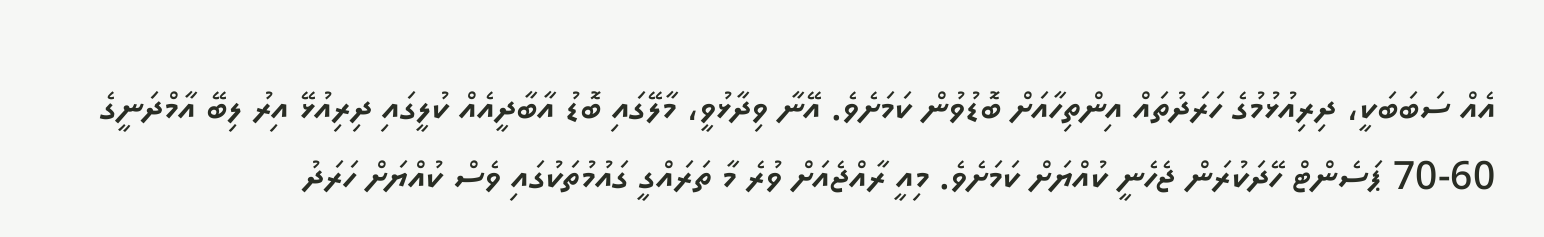އެއް ސަބަބަކީ، ދިރިއުޅުމުގެ ހަރަދުތައް އިންތިހާއަށް ބޮޑުވުން ކަމަށެވެ. އޭނާ ވިދާޅުވީ، މާލޭގައި ބޮޑު އާބާދީއެއް ކުލީގައި ދިރިއުޅޭ އިރު ލިބޭ އާމްދަނީގެ 60-70 ޕަސެންޓް ހޭދަކުރަން ޖެހެނީ ކުއްޔަށް ކަމަށެވެ. މިއީ ރާއްޖެއަށް ވުރެ މާ ތަރައްގީ ގައުމުތަކުގައި ވެސް ކުއްޔަށް ހަރަދު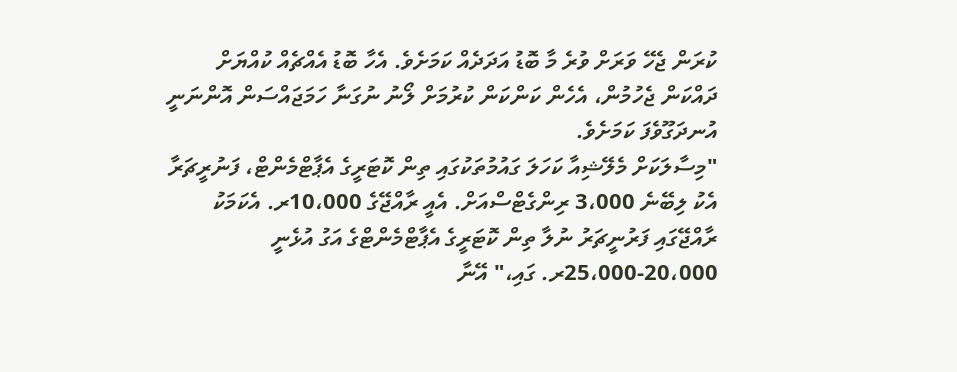ކުރަން ޖެހޭ ވަރަށް ވުރެ މާ ބޮޑު އަދަދެއް ކަމަށެވެ. އެހާ ބޮޑު އެއްޗެއް ކުއްޔަށް ދައްކަން ޖެހުމުން، އެހެން ކަންކަން ކުރުމަށް ލޯނު ނުގަނާ ހަމަޖައްސަން އޮންނަނީ އުނދަގޫވެފަ ކަމަށެވެ.
"މިސާލަކަށް މެލޭޝިއާ ކަހަލަ ގައުމުތަކުގައި ތިން ކޮޓަރީގެ އެޕާޓްމެންޓް، ފަނުރީޗަރާ އެކު ލިބޭނެ 3،000 ރިންގެޓްސްއަށް. އެއީ ރާއްޖޭގެ 10،000ރ. އެކަމަކު ރާއްޖޭގައި ފަރުނީޗަރު ނުލާ ތިން ކޮޓަރީގެ އެޕާޓްމެންޓްގެ އަގު އުޅެނީ 20،000-25،000ރ. ގައި،" އޭނާ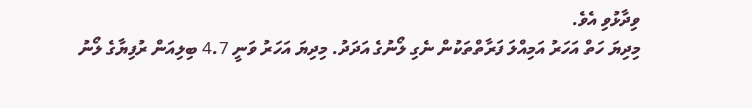ވިދާޅުވި އެވެ.
މިދިޔަ ހަތް އަހަރު އަމިއްލަ ފަރާތްތަކުން ނެގި ލޯނުގެ އަދަދު. މިދިޔަ އަހަރު ވަނީ 4.7 ބިލިއަން ރުފިޔާގެ ލޯނު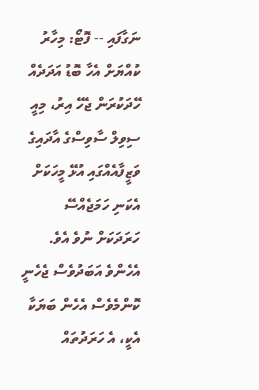ނަގާފައި -- ފޮޓޯ: މިހާރު
ކުއްޔަށް އެހާ ބޮޑު އަދަދެއް ހޭދަކުރަން ޖެހޭ އިރު، މިއީ ސިވިލް ސާވިސްގެ އާދައިގެ ވަޒީފާއެއްގައި އުޅޭ މީހަކަށް އެކަނި ހަމަޖެއްސޭ ހަރަދަކަށް ނުވެ އެވެ. އެހެންވެ އަބަދުވެސް ޖެހެނީ ކޮންމެވެސް އެހެން ބަޔަކާ އެކީ، އެ ހަރަދުތައް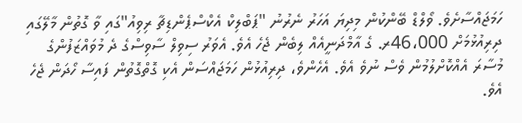ހަމަޖައްސާށެވެ. ވޯލްޑް ބޭންކުން މިދިޔަ އަހަރު ނެރުނު "ޕަބްލިކް އެކްސްޕެންޑިޗާ ރިވިއު"ގައި ވާ ގޮތުން މާލޭގައި ދިރިއުޅުމަށް 46،000ރ. ގެ އާމްދަނީއެއް ލިބެން ޖެހެ އެވެ. އެވަރު ސިވިލް ސާވިސްގެ ދެ މުވައްޒަފުންގެ މުސާރަ އެއްކޮށްލުމުން ވެސް ނުވެ އެވެ. އެހެންވެ، ދިރިއުޅުން ހަމަޖައްސަން އެކި ގޮތްގޮތުން ފައިސާ ހޯދަން ޖެހެ އެވެ.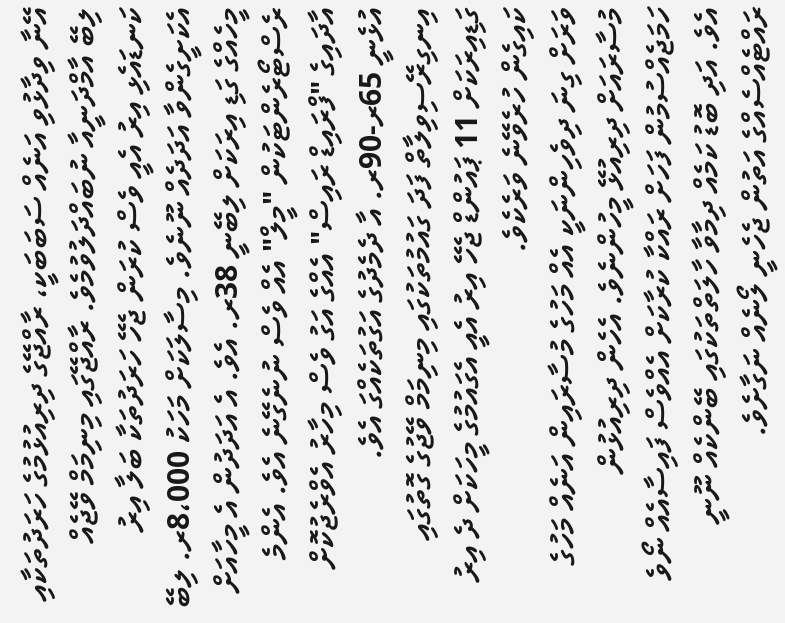އޭނާ ވިދާޅުވި އަނެއް ސަބަބަކީ، ރާއްޖޭގެ ދިރިއުޅުމުގެ ހަރަދުތަކާއި ލިބޭ އާމްދަނީއާ ނުބައްދަލުވުމެވެ. ރާއްޖޭގައި މިނިމަމް ވޭޖެއް ކަނޑައެޅި އިރު އެއީ ވެސް ކުރަން ޖެހޭ ހަރަދުތަކާ ބަލާ އިރު އެކަށީގެންވާ އަދަދެއް ނޫނެވެ. މިސާލަކަށް މަހަކު 8،000ރ. ލިބޭ މީހެއްގެ ގަޑި އިރަކަށް ލިބޭނީ 38ރ. އެވެ. އެ އަދަދުން އެ މީހާއަށް ރެސްޓޯރެންޓަކުން "މީލް" އެއް ވެސް ނުނެގޭނެ އެވެ. އެންމެ އާދައިގެ "ފްރައިޑް ރައިސް" އެއްގެ އަގު ވެސް މިހާރު އެވްރެޖުކޮށް އުޅެނީ 65ރ-90ރ. އާ ދެމެދުގެ އަގުތަކެއްގަ އެވެ.
އިނގިރޭސިވިލާތް ފަދަ ގައުމުތަކުގައި މިނިމަމް ވޭޖުގެ ގޮތުގައި ގަޑިއިރަކަށް 11 ޕައުންޑް ޖެހޭ އިރު އެއީ އެގައުމުގެ މީހަކަށް ދެ އިރު ކައިގެން ހުރެވޭނެ ވަރެކެވެ.
ވަރަށް ގިނަ ދިވެހިންނަކީ އެއް މަހުގެ މުސާރައިން އަނެއް މަހުގެ މުސާރައަށް ދިރިއުޅޭ މީހުންނެވެ. އެހެން ދިރިއުޅުން ހަމަޖެއްސުމުން ފަހަށް ރައްކާ ކުރާކަށް އެއްވެސް ފައިސާއެއް ނޯވެ އެވެ. އަދި ބޮޑު ކަމެއް ދިމާވާ ހާލަތްތަކުގައި ބޭންކެއް ނޫނީ ރައްޓެއްސެއްގެ އަތުން ޖެހެނީ ލޯނެއް ނަގާށެވެ.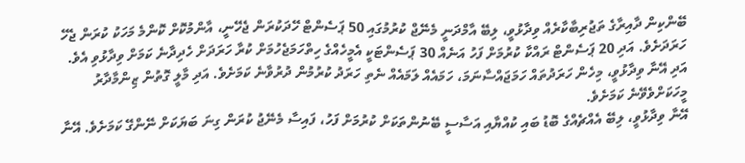ބޭންކިން ދާއިރާގެ ތަޖުރިބާކާރެއް ވިދާޅުވީ، ލިބޭ އާމްދަނީ މެނޭޖް ކުރުމުގައި 50 ޕަސެންޓް ހޭދަކުރަން ޖެހޭނީ، އާންމުކޮށް ކޮންމެ މަހަކު ކުރަން ޖެހޭ ހަރަދަށެވެ. އަދި 20 ޕަސެންޓް ރައްކާ ކުރުމަށް ފަހު އަނެއް 30 ޕަސެންޓަކީ އެމީހެއްގެ ހިތްހަމަޖެހުމަށް ކުރާ ހަރަދަށް ހެދިދާނެ ކަމަށް ވިދާޅުވި އެވެ. އަދި އޭނާ ވިދާޅުވީ، މިހެން ހަރަދުތައް ހަމަޖައްސާނަމަ، ހަމައެއް ލަމައެއް ނެތި ހަރަދު ކުރުމުން ދުރުވާނެ ކަމަށެވެ. އަދި މާލީ ގޮތުން ޒިންމާދާރު މީހަކަށްވެވޭނެ ކަމަށެވެ.
އޭނާ ވިދާޅުވީ، ލިބޭ އެއްޗެއްގެ ބޮޑު ބައި ކުއްޔާއި އަސާސީ ބޭނުންތަކަށް ކުރުމަށް ފަހު، ފައިސާ މެނޭޖު ކުރަން ގިނަ ބަޔަކަށް ނޭންގޭ ކަމަށެވެ. އޭނާ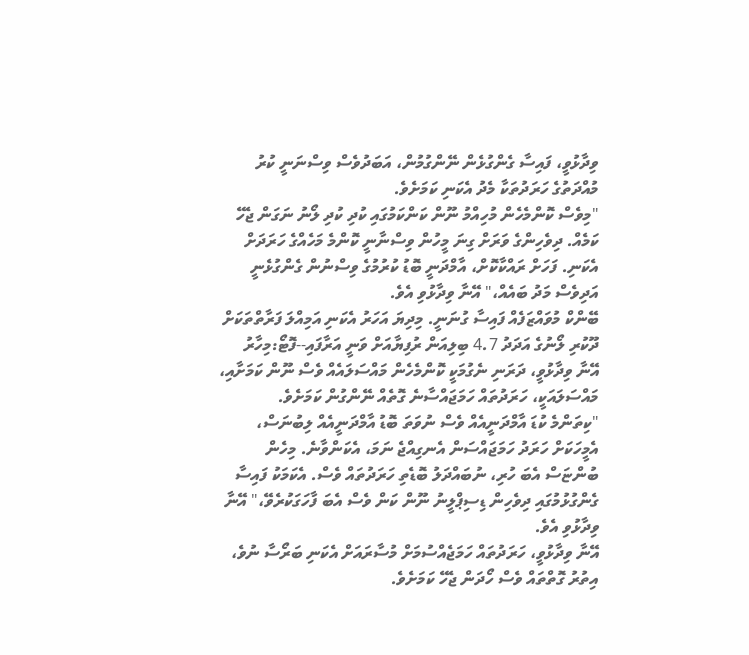ވިދާޅުވީ، ފައިސާ ގެންގުޅެން ނޭންގުމުން، އަބަދުވެސް ވިސްނަނީ ކުރު މުއްދަތުގެ ހަރަދުތަކާ މެދު އެކަނި ކަމަށެވެ.
"މިވެސް ކޮންމެހެން މުހިއްމު ނޫން ކަންކަމުގައި ކުދި ކުދި ލޯނު ނަގަން ޖެހޭ ކަމެއް. ދިވެހިންގެ ވަރަށް ގިނަ މީހުން ވިސްނާނީ ކޮންމެ މަހެއްގެ ހަރަދަށް އެކަނި. ފަހަށް ރައްކާކޮށް، އާމްދަނީ ބޮޑު ކުރުމުގެ ވިސްނުން ގެންގުޅެނީ އަދިވެސް މަދު ބައެއް،" އޭނާ ވިދާޅުވި އެވެ.
ބޭންކް މުވައްޒަފެއް ފައިސާ ގުނަނީ. މިދިޔަ އަހަރު އެކަނި އަމިއްލަ ފަރާތްތަކަށް ދޫކުރި ލޯނުގެ އަދަދު 4.7 ބިލިއަން ރުފިޔާއަށް ވަނީ އަރާފައި--ފޮޓޯ:މިހާރު
އޭނާ ވިދާޅުވީ، ދަރަނި ނެގުމަކީ ކޮންމެހެން މައްސަލައެއް ވެސް ނޫން ކަމަށާއި، މައްސަލައަކީ، ހަރަދުތައް ހަމަޖައްސާނެ ގޮތެއް ނޭންގުން ކަމަށެވެ.
"ކިތަންމެ ކުޑަ އާމްދަނީއެއް ވެސް ނުވަތަ ބޮޑު އާމްދަނީއެއް ލިބުނަސް، އެމީހަކަށް ހަރަދު ހަމަޖައްސަން އެނގިއްޖެ ނަމަ، އެކަންވާނެ. މިހެން ބުންޏަސް އެބަ ހުރި، ނުބައްދަލު ބޮޑެތި ހަރަދުތައް ވެސް. އެކަމަކު ފައިސާ ގެންގުޅުމުގައި ދިވެހިން ޑިސިޕްލީނު ނޫން ކަން ވެސް އެބަ ފާހަގަކުރެވޭ،" އޭނާ ވިދާޅުވި އެވެ.
އޭނާ ވިދާޅުވީ، ހަރަދުތައް ހަމަޖެއްސުމަށް މުސާރައަށް އެކަނި ބަރޯސާ ނުވެ، އިތުރު ގޮތްތައް ވެސް ހޯދަން ޖެހޭ ކަމަށެވެ.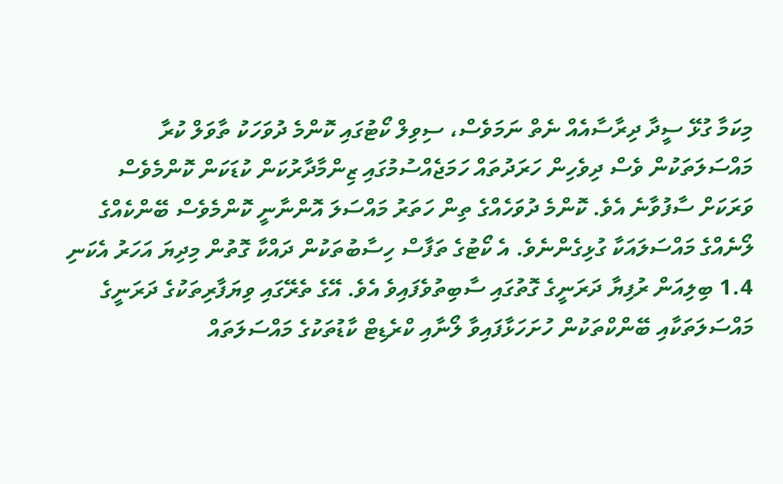މިކަމާ ގުޅޭ ސީދާ ދިރާސާއެއް ނެތް ނަމަވެސް، ސިވިލް ކޯޓުގައި ކޮންމެ ދުވަހަކު ތާވަލް ކުރާ މައްސަލަތަކުން ވެސް ދިވެހިން ހަރަދުތައް ހަމަޖެއްސުމުގައި ޒިންމާދާރުކަން ކުޑަކަން ކޮންމެވެސް ވަރަކަށް ސާފުވާނެ އެވެ. ކޮންމެ ދުވަހެއްގެ ތިން ހަތަރު މައްސަލަ އޮންނާނީ ކޮންމެވެސް ބޭންކެއްގެ ލޯނެއްގެ މައްސަލައަކާ ގުޅިގެންނެވެ. އެ ކޯޓުގެ ތަފާސް ހިސާބުތަކުން ދައްކާ ގޮތުން މިދިޔަ އަހަރު އެކަނި 1.4 ބިލިއަން ރުފިޔާ ދަރަނީގެ ގޮތުގައި ސާބިތުވެފައިވެ އެވެ. އޭގެ ތެރޭގައި ވިޔަފާރިތަކުގެ ދަރަނީގެ މައްސަލަތަކާއި ބޭންކްތަކުން ހުށަހަޅާފައިވާ ލޯނާއި ކްރެޑިޓް ކާޑުތަކުގެ މައްސަލަތައް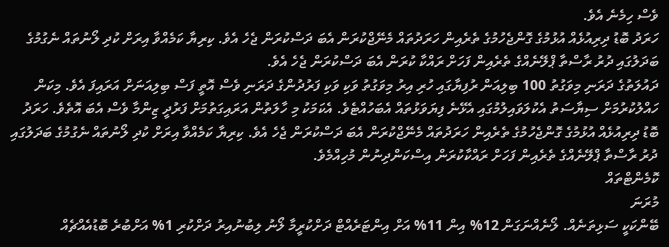ވެސް ހިމެނެ އެވެ.
ހަރަދު ބޮޑު ދިރިއުޅެއް އުޅުމުގެ ގޮންޖެހުމުގެ ތެރެއިން ހަރަދުތައް މެނޭޖްކުރަން އެބަ ދަސްކުރަން ޖެހެ އެވެ. ކިރިޔާ ކަމެއްވާ އިރަށް ކުދި ލޯނުތައް ނެގުމުގެ ބަދަލުގައި ދުރު ރާސްތާ ޕްލޭނެއްގެ ތެރެއިން ފަހަށް ރައްކާ ކުރަން އެބަ ދަސްކުރަން ޖެހެ އެވެ.
ދައުލަތުގެ ދަރަނި މިވަގުތު 100 ބިލިއަން ރުފިޔާގައި ހުރި އިރު މިވަގުތު ވަކި ވަކި ފަރުދުންގެ ދަރަނި ވެސް އޮތީ ފަސް ބިލިއަނަށް އަރައިފަ އެވެ. މިކަން ހައްލުކުރުމަށް ސިޔާސަތު އެކުލަވައިލުމުގައި އެޅޭނެ ފިޔަވަޅުތައް އެބަހުއްޓެވެ. އެކަމަކު މި ހާލަތުން އަރައިގަތުމަށް ފަރުދީ ޒިންމާ ވެސް އެބަ އޮތެވެ. ހަރަދު ބޮޑު ދިރިއުޅެއް އުޅުމުގެ ގޮންޖެހުމުގެ ތެރެއިން ހަރަދުތައް މެނޭޖްކުރަން އެބަ ދަސްކުރަން ޖެހެ އެވެ. ކިރިޔާ ކަމެއްވާ އިރަށް ކުދި ލޯނުތައް ނެގުމުގެ ބަދަލުގައި ދުރު ރާސްތާ ޕްލޭނެއްގެ ތެރެއިން ފަހަށް ރައްކާކުރަން އިސްކަންދިނުން މުހިއްމެވެ.
ކޮމެންޓްތައް
މުރަނަ
ބޭންކަކީ ސަޅިތަނެއް. ލޯނެއްނަގަން 12% އިން 11% އަށް އިންޓަރެއްޓް ދަށްކުރީމާ ލޯނު ލިބުނުއިރު ދަށްކުރި 1% އަށްބުރެ ބޮޑުއެއްޗެއް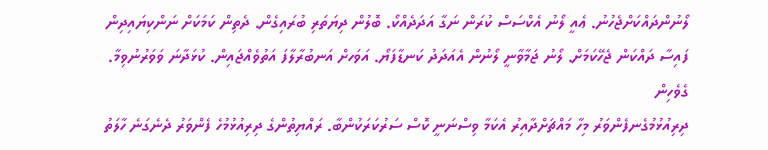ލޯނުންދައްކަށްޖެހުނު. ޢެއީ ލޯނު އެކްސަސް ކުރަން ނަގާ އަދަދެއްކޯ. ބޮލުން ދިޔަތަރި ބުރައިގެން. ދެތިން ކަމަކަށް ނަންކިޔައިދިން ފައިސާ ދައްކަން ޖެހޭކަމަށް. ލޯނު ޖަމާވާނީ ލޯނުން އެއަދަދު ކަނޑާފަޔޯ. އަވަހށް އަނބުރާލާފަ އަތުވެއްޖައިން. ކުޅަދާނަ ވަވަރުނުވިމާ.
ގެވެހިން
ދިރިއުޅުމުގެނފެންވަރު މިހާ މައްޗަށްދާއިރު އެކަމާ ވިސްނަނީ ކޮސް ސަރުކަރަކުންބާ. ރައްޔިތުންގެ ދިރިއުޅުމުހެ ފެންވަރު ދެނެގަނެ ހާލަތު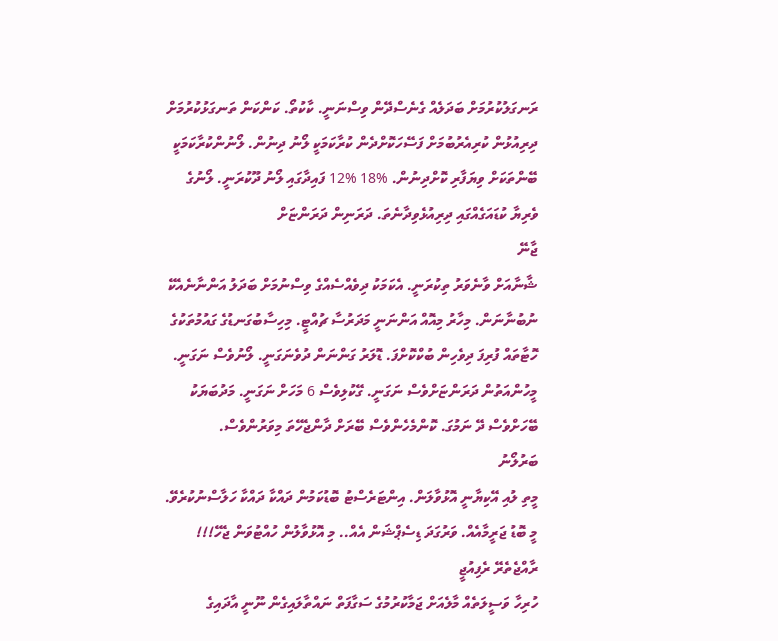ރަނގަލުކުރުމަށް ބަދަލެއް ގެނެސްދޭން ވިސްނަނީ. ކާކުތޯ. ކަންކަން ތަނގަޅުކުރުމަށް ދިރިއުޅުން ކުރިއެރުބުމަށް ފަސޭހަކޮށްދެން ކުރާކަމަކީ ލޯނު ދިނުން. ލޯނުންކުރާކަމަކީ ބޭންތަކަށް ވިޔަފާރި ކޮށްދިނުން. %18 %12 ފައިދާގައި ލޯނު ދޫކުރަނީ. ލޯނުގެ ވެރިޔާ ކުޑައަގެއްގައި ދިރިއުޅެވިދާނެތަ. ދަރަނިން ދަރަންޏަށް
ޖާނޭ
ޝާނާއަށް ވާނެވަރު ތިކުރަނީ. އެކަމަކު ދިވެއްސެއްގެ ވިސްނުމަށް ބަދަލު އަންނާނެއެކޭ ނުބުނާނަން. މިހާރު މިއޮއް އަންނަނީ މަދަރުސާ ޗުއްޓީ. މިހިސާބުގަނޑުގެ ގައުމުތަކުގެ ހޮޓާތައް ފުރިފަ ދިވެހިން ބުކްކޮށްފަ. ޑޮލަރު ގަންނަން ދުވެނަގަނީ. ލޯނުވެސް ނަގަނީ. މީހުންއަތުން ދަރަންޏަށްވެސް ނަގަނީ. ގޭކުލިވެސް 6 މަހަށް ނަގަނީ. މަދުބަޔަކު ބޭހަށްވެސް ދޭ ނަމުގަ. ކޮންމެހެންވެސް ބޭރަށް ދާންޖެހޭތަ މިވަރުންވެސް.
ބަރުލޯނު
މީތި ލުއި އޭކިޔާނީ އޮޅުވާލަން. އިންޓަރެސްޓު ބޮޑުކަމުން ދައްކާ ދައްކާ ހަލާސްނުކުރެވޭ. މީ ބޮޑު ޖަރީމާއެއް. ވަރުގަދަ ޑިސެޕްޝަން އެއް.. މި އޮޅުވާލުން ހުއްޓުވަން ޖެހޭ!!!
ރާއްޖެތެރޭ ރެފިއުޖީ
ހުރިހާ ވަސީލަތެއް މާލެއަށް ޖަމާކުރުމުގެ ސަގާފަތް ނައްތާލައިގެން ނޫނީ އާދައިގެ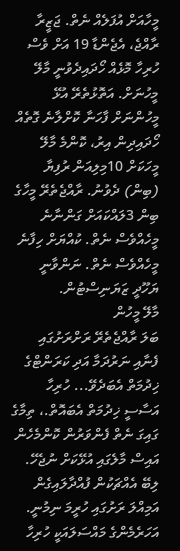މީހާއަށް އުފަލެއް ނެތް. ޖަޒީރާ ރާއްޖެ، އެޖެންޑާ 19 އަށް ވެސް ހުރިހާ މޮޅެއް ހޯދައިދެވުނީ މާލޭ މީހުނަށް. އަތޮޅުތެރޭ އުޅޭ މީހުންނަށް ފާހަނާ ކޮށްލާނެ ގޮތެއް ހޯދައިދިން އިރު، ކޮންމެ މާލޭ މީހަކަށް 10މިލިއަން ރުފިޔާ (ބިން) ދެވުނު. ރާއްޖެތެރޭ މީހާގެ ބިން 3ލައްކައަށް ގަންނާނެ މީހެއްވެސް ނެތް. ކުއްޔަށް ހިފާނެ މީހެއްވެސް ނެތް. ނަންވާނީ ޔަހޫދީ ޒަޔަނިސްޓުން.
މާލޭ މީހުން
ބަލަ ރާއްޖެތެރޭ ރަށްރަށުގައި ފެނާއި ނަރުދަމާ އަދި ކަރަންޓްގެ ޚިދުމަތް އެބަދެވޭ... ހުރިހާ އަސާސީ ޚިދުމަތް އެބައޮތް.، ތިމާގެ ގައިގަ ނެތް ފެންވަރުން ކޮންމެހެން އައިސް މާލެގައި އުޅޭކަށް ނުޖެހޭ. ލިބޭ އެއްޗަކުން ފުއްދާލައިގެން އަމިއްލަ ރަށުގައި ހުރީމަ ނިމުނީ. އަހަރެމެންގެ މައްސަލައަކީ ހުރިހާ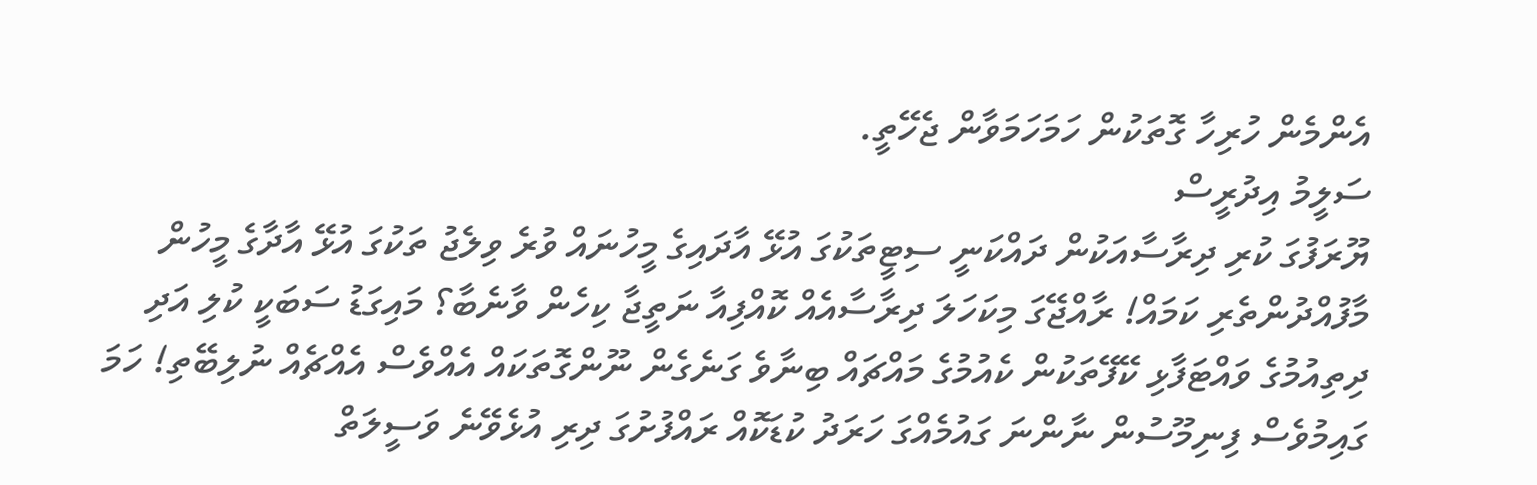އެންމެން ހުރިހާ ގޮތަކުން ހަމަހަމަވާން ޖެހޭތީ.
ސަލީމު އިދުރީސް
ޔޫރަފުގަ ކުރި ދިރާސާއަކުން ދައްކަނީ ސިޓީތަކުގަ އުޅޭ އާދައިގެ މީހުނައް ވުރެ ވިލެޖު ތަކުގަ އުޅޭ އާދާގެ މީހުން މާފުއްދުންތެރި ކަމައް! ރާއްޖޭގަ މިކަހަލަ ދިރާސާއެއް ކޮއްފިއާ ނަތީޖާ ކިހެން ވާނެބާ؟ މައިގަޑު ސަބަކީ ކުލި އަދި ދިތިއުމުގެ ވައްޓަފާޅި ކޭފޭތަކުން ކެއުމުގެ މައްޗައް ބިނާވެ ގަނެގެން ނޫންގޮތަކައް އެއްވެސް އެއްޗެއް ނުލިބޭތި! ހަމަ ގައިމުވެސް ފިނިމޫސުން ނާންނަ ގައުމެއްގަ ހަރަދު ކުޑަކޮއް ރައްފުށުގަ ދިރި އުޅެވޭނެ ވަސީލަތް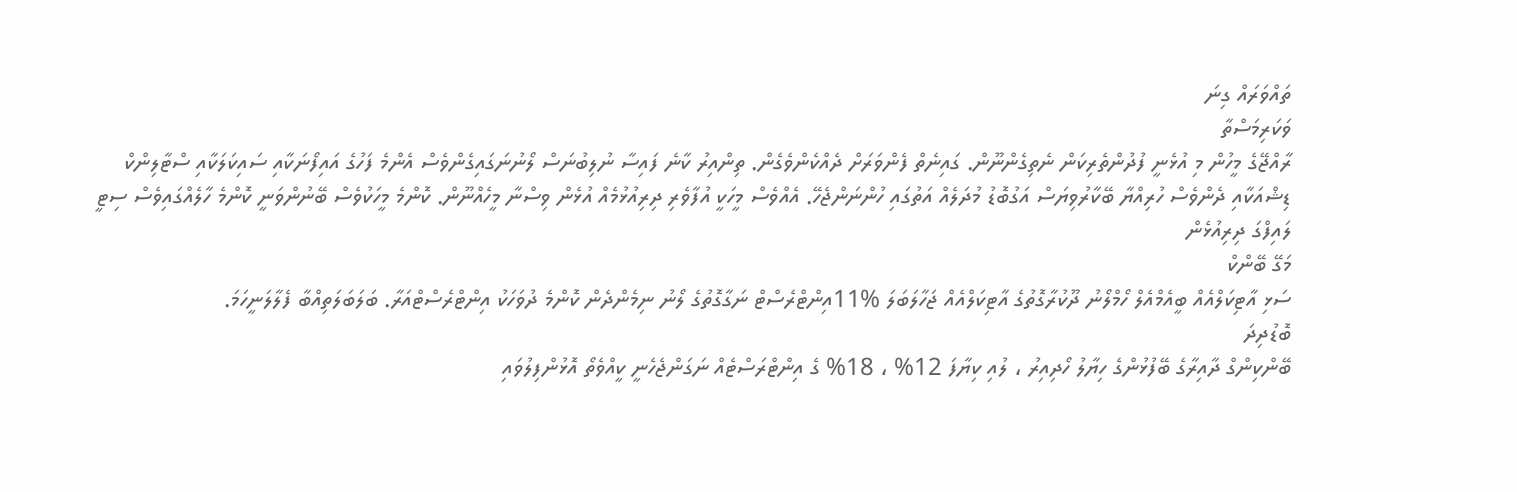ތައްވަރައް ގިނަ
ވަކަރިމަސްތާ
ރާއްޖޭގެ މީހުން މި އުޅެނީ ފުދުންތެރިކަން ނެތިގެންނޫން. ގައިނެތް ފެންވަރަށް ދެއްކެންވެގެން. ތިންއިރު ކާނެ ފައިސާ ނުލިބުނަސް ލޯނުނަގައިގެންވެސް އެންމެ ފަހުގެ އައިފޯނަކާއި ސައިކަލަކާއި ސްޓާލިންކް ޑިޝްއަކާއި ދެންވެސް ހުރިއްޔާ ބޭކާރުވިޔަސް އަގުބޮޑު މުދަލެއް އަތުގައި ހުންނަންޖެހޭ. އެއްވެސް މީހަކީ އުފާވެރި ދިރިއުޅުމެއް އުޅެން ވިސްނާ މީހެއްނޫން. ކޮންމެ މީހަކުވެސް ބޭނުންވަނީ ކޮންމެ ހާލެއްގައިވެސް ސިޓީ ލައިފްގަ ދިރިއުޅެން
މަގޭ ބޭންކް
ސަޅި އާޓިކަލްއެއް ބީއެމްއެލް ހޯމްލޯނު ދޫކުރާގޮތުގެ އާޓިކަލްއެއް ޖަހާލަބަލަ %11އިންޓްރެސްޓް ނަގާގޮތުގެ ލޯނު ނިމެންދެން ކޮންމެ ދުވަހަކު އިންޓްރެސްޓްއަރާ. ބަލަބަލަތިއްބާ ފެލާލަނީހަމަ.
ބޮޑުދިދަ
ބޭންކިންގް ދާއިރާގެ ބޭފުޅުންގެ ހިޔާލު ހޯދިއިރު ، ލުއި ކިޔާފަ 12% ، 18% ގެ އިންޓްރަސްޓެއް ނަގަންޖެހެނީ ކީއްވެތޯ އޮޅުންފިލުވައި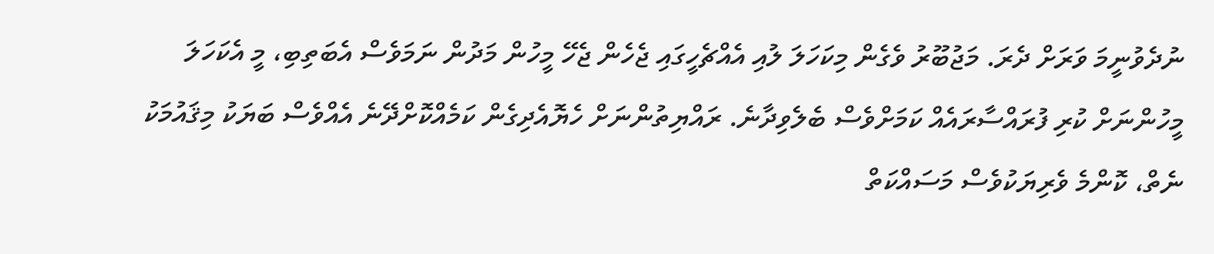ނުދެވުނީމަ ވަރަށް ދެރަ. މަޖުބޫރު ވެގެން މިކަހަލަ ލުއި އެއްޗެހީގައި ޖެހެން ޖެހޭ މީހުން މަދުން ނަމަވެސް އެބަތިބި، މީ އެކަހަލަ މީހުންނަށް ކުރި ފުރައްސާރައެއް ކަމަށްވެސް ބެލެވިދާނެ. ރައްޔިތުންނަށް ހެޔޮއެދިގެން ކަމެއްކޮށްދޭނެ އެއްވެސް ބަޔަކު މިޤައުމަކު ނެތް، ކޮންމެ ވެރިޔަކުވެސް މަސައްކަތް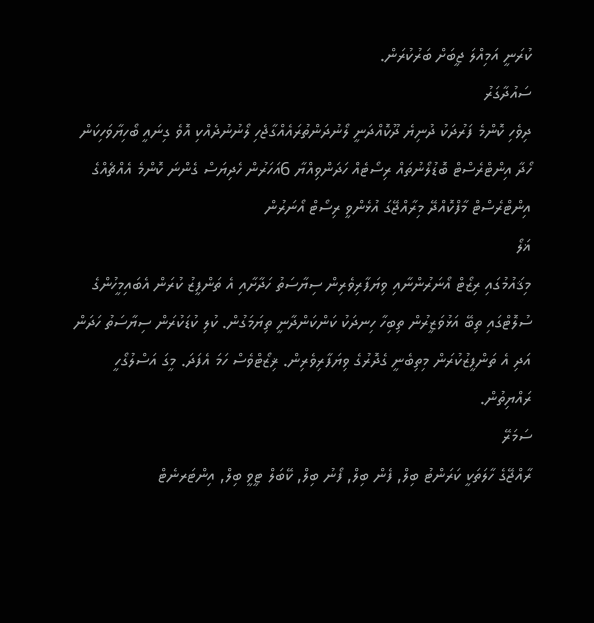ކުރަނީ އަމިއްލަ ޖީބަށް ބަރުކުރަން.
ސައުދާގަރު
ދިވެހި ކޮންމެ ފަރުދަކު ދުނިޔެ ދޫކޮއްދަނީ ލޯނުދަންތުރައެއްގާޖެހި ލޯނުނުދެއްކި އޮވެ ގިނައީ ބޯހިޔާވަހިކަން ހޯދާ އިންޓްރެސްޓް ބޮޑުލޯނުތައް ރިސޯޓެއް ހަދަންވިއްޔާ 6އަހަރުން ހެދިޔަސް ގެންނަ ކޮންމެ އެއްޗެއްގެ އިންޓްރެސްޓް މާފްކޮއްދޭ މިރާއްޖޭގަ އުޅެންވީ ރިސޯޓް އޯނަރުން
ޣަލޯ
މިޤައުމުގައި ރިޒޯޓް އޯނަރުންނާއި ވިޔަފާރިވެރިން ސިޔާސަތު ހަދާށާއި އެ ތަންފީޒު ކުރަން އެބައިމީހުންގެ ސުލޮޓްގައި ތިބޭ އަޅުވަޒީރުން ތިބިހާ ހިނދަކު ކަންކަންދާނީ ތިޔަމަގުން. ކުލި ކުޑަކުރަން ސިޔާސަތު ހަދަން އަދި އެ ތަންފީޒުކުރަން މިތިބެނީ ގެދޮރުގެ ވިޔަފާރިވެރިން. ޜިޒޯޓްވެސް ހަމަ އެފަދަ. މީގަ އަސްލުގޯހީ ރައްޔިތުން.
ސަމަރޭ
ރާއްޖޭގެ ހާލަތަކީ ކަރަންޓު ބިލް, ފެން ބިލް, ފޯނު ބިލް, ކޭބަލް ޓީވީ ބިލް, އިންޓަރނެޓް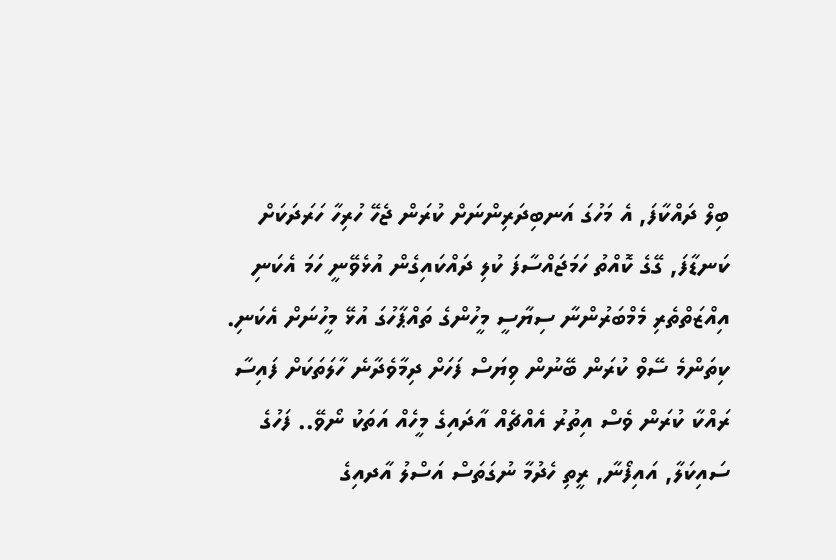ބިލް ދައްކާފަ, އެ މަހުގަ އަނބިދަރިންނަށް ކުރަން ޖެހޭ ހުރިހާ ހަރަދަކަށް ކަނޑާފަ, ގޭގެ ކޮއްތު ހަމަޖައްސާފަ ކުލި ދައްކައިގެން އުޅެވޭނީ ހަމަ އެކަނި އިއްޒަތްތެރި މެމްބަރުންނާ ސިޔާސީ މީހުންގެ ތައްޕާހުގަ އުޅޭ މީހުނަށް އެކަނި. ކިތަންމެ ސޭވް ކުރަން ބޭނުން ވިޔަސް ފަހަށް ދިމާވެދާނެ ހާލަތަކަށް ފައިސާ ރައްކާ ކުރަން ވެސް އިތުރު އެއްޗެއް އާދައިގެ މީހެއް އަތަކު ނޯވޭ.. ފަހުގެ ސައިކަލާ, އައިފޯނާ, ރީތި ހެދުމާ ނުގަތަސް އަސްލު އާދއިގެ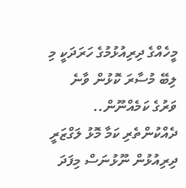މީހެއްގެ ދިރިއުޅުމުގެ ހަރަދަކީ މި ލިބޭ މުސާރަ ކޮޅުން ވާނެ ވަރުގެ ކަމެއްނޫން.. ދެއްކުންތެރި ކަމާ މޮޅު ލަގްޒަރީ ދިރިއުޅުން ނޫޅުނަސް މިފަދަ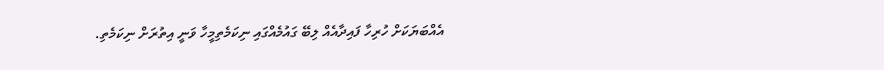އެއްބަޔަކަށް ހުރިހާ ފައިދާއެއް ލިބޭ ގައުމެއްގައި ނިކަމެތިމީހާ ވަނީ އިތުރަށް ނިކަމެތި.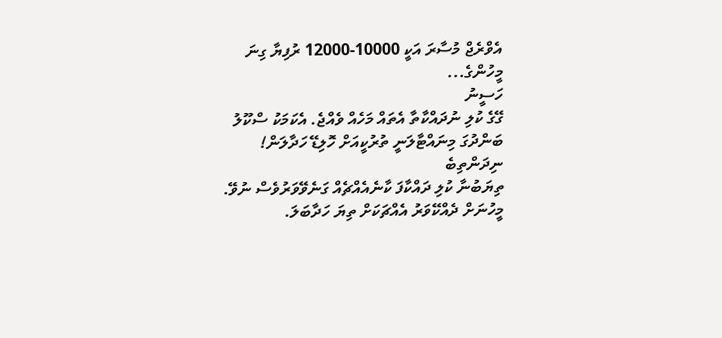އެވްރެޖް މުސާރަ އަކީ 10000-12000 ރުފިޔާ ގިނަ މީހުންގެ...
ހަސީނު
ގޭގެ ކުލި ނުދައްކާތާ އެތައް މަހެއް ވެއްޖެ. އެކަމަކު ސްކޫލު ބަންދުގަ މިނައްޓާލަނީ ތުރުކީއަށް ހޮލިޑޭ ހަދާލަން!
ނިދަންތިބެ
ތިޔަބުނާ ކުލި ދައްކާފަ ކާނެއެއްޗެއް ގަނެވޭވަރުވެސް ނުވޭ. މީހުނަށް ދެއްކޭވަރު އެއްޗަކަށް ތިޔަ ހަދާބަލަ.